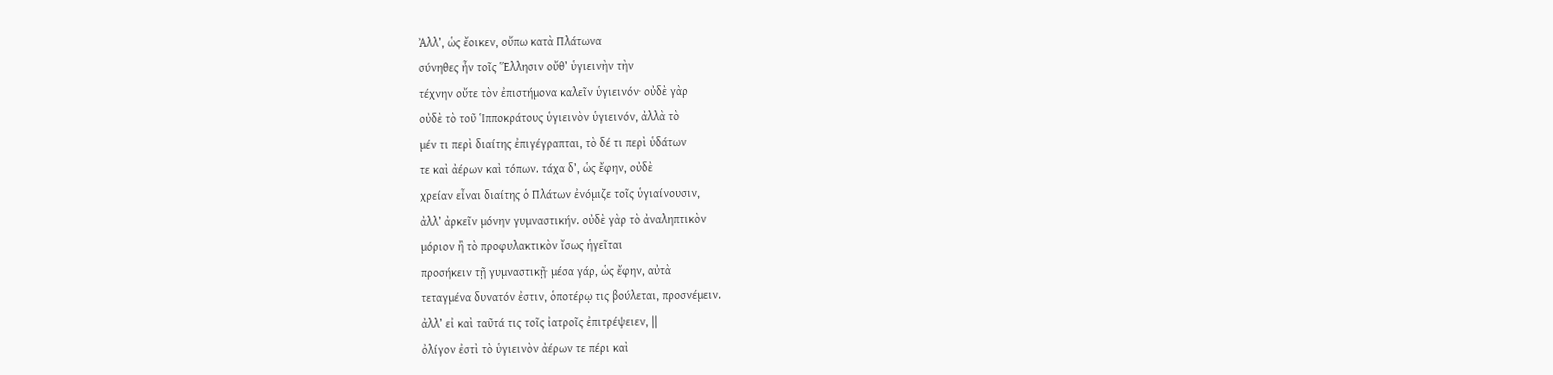Ἀλλ’, ὡς ἔοικεν, οὔπω κατὰ Πλάτωνα
σύνηθες ἦν τοῖς Ἕλλησιν οὔθ’ ὑγιεινὴν τὴν
τέχνην οὔτε τὸν ἐπιστήμονα καλεῖν ὑγιεινόν· οὐδὲ γὰρ
οὐδὲ τὸ τοῦ Ἱπποκράτους ὑγιεινὸν ὑγιεινόν, ἀλλὰ τὸ
μέν τι περὶ διαίτης ἐπιγέγραπται, τὸ δέ τι περὶ ὑδάτων
τε καὶ ἀέρων καὶ τόπων. τάχα δ’, ὡς ἔφην, οὐδὲ
χρείαν εἶναι διαίτης ὁ Πλάτων ἐνόμιζε τοῖς ὑγιαίνουσιν,
ἀλλ’ ἀρκεῖν μόνην γυμναστικήν. οὐδὲ γὰρ τὸ ἀναληπτικὸν
μόριον ἢ τὸ προφυλακτικὸν ἴσως ἡγεῖται
προσήκειν τῇ γυμναστικῇ· μέσα γάρ, ὡς ἔφην, αὐτὰ
τεταγμένα δυνατόν ἐστιν, ὁποτέρῳ τις βούλεται, προσνέμειν.
ἀλλ’ εἰ καὶ ταῦτά τις τοῖς ἰατροῖς ἐπιτρέψειεν, ||
ὀλίγον ἐστὶ τὸ ὑγιεινὸν ἀέρων τε πέρι καὶ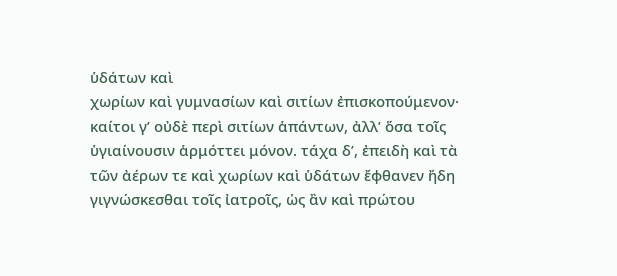ὑδάτων καὶ
χωρίων καὶ γυμνασίων καὶ σιτίων ἐπισκοπούμενον·
καίτοι γ’ οὐδὲ περὶ σιτίων ἁπάντων, ἀλλ’ ὅσα τοῖς
ὑγιαίνουσιν ἁρμόττει μόνον. τάχα δ’, ἐπειδὴ καὶ τὰ
τῶν ἀέρων τε καὶ χωρίων καὶ ὑδάτων ἔφθανεν ἤδη
γιγνώσκεσθαι τοῖς ἰατροῖς, ὡς ἂν καὶ πρώτου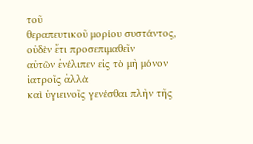τοῦ
θεραπευτικοῦ μορίου συστάντος, οὐδὲν ἔτι προσεπιμαθεῖν
αὐτῶν ἐνέλιπεν εἰς τὸ μὴ μόνον ἰατροῖς ἀλλὰ
καὶ ὑγιεινοῖς γενέσθαι πλὴν τῆς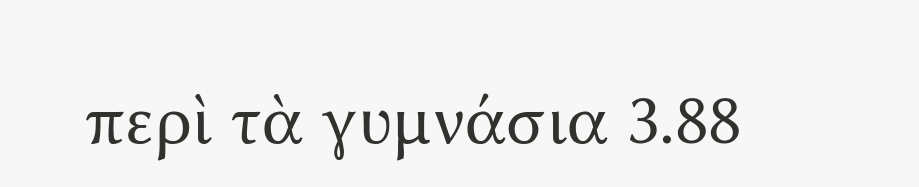περὶ τὰ γυμνάσια 3.88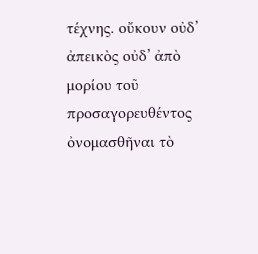τέχνης. οὔκουν οὐδ’ ἀπεικὸς οὐδ’ ἀπὸ μορίου τοῦ
προσαγορευθέντος ὀνομασθῆναι τὸ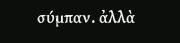σύμπαν. ἀλλὰ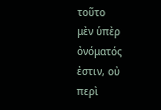τοῦτο
μὲν ὑπὲρ ὀνόματός ἐστιν, οὐ περὶ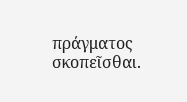πράγματος σκοπεῖσθαι.